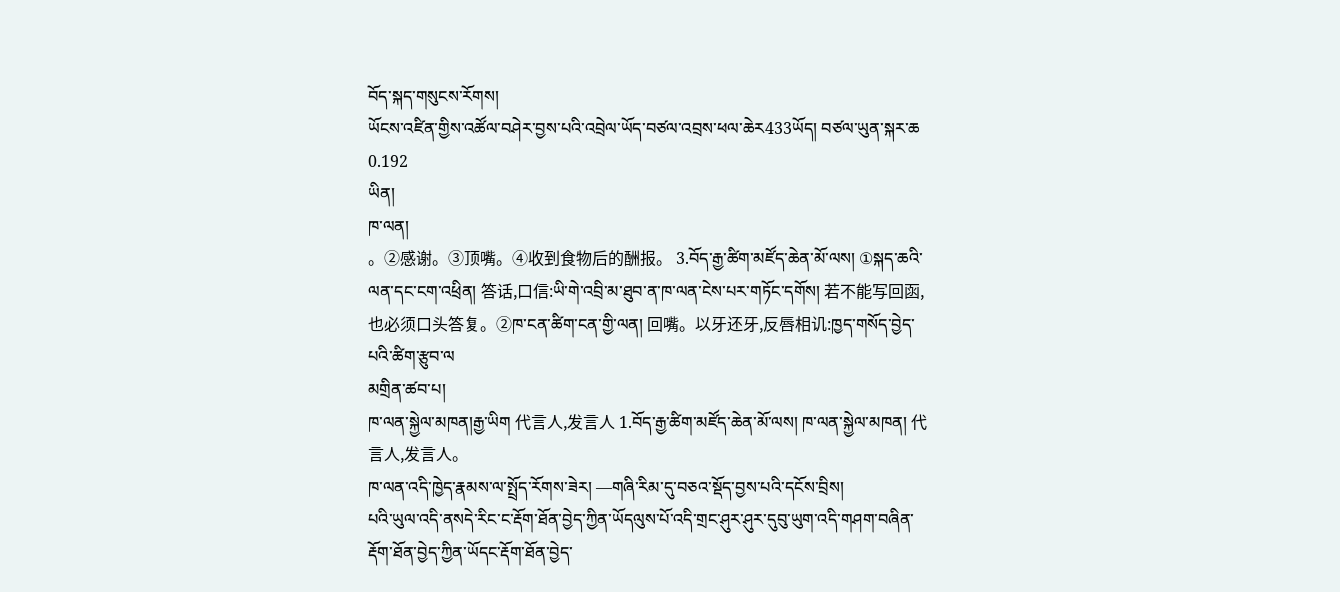བོད་སྐད་གསུངས་རོགས།
ཡོངས་འཛིན་གྱིས་འཚོལ་བཤེར་བྱས་པའི་འབྲེལ་ཡོད་བཙལ་འབྲས་ཕལ་ཆེར433ཡོད། བཙལ་ཡུན་སྐར་ཆ 0.192
ཡིན།
ཁ་ལན།
。②感谢。③顶嘴。④收到食物后的酬报。 3.བོད་རྒྱ་ཚིག་མཛོད་ཆེན་མོ་ལས། ①སྐད་ཆའི་ལན་དང་ངག་འཕྲིན། 答话,口信:ཡི་གེ་འབྲི་མ་ཐུབ་ན་ཁ་ལན་ངེས་པར་གཏོང་དགོས། 若不能写回函,也必须口头答复。②ཁ་ངན་ཚིག་ངན་གྱི་ལན། 回嘴。以牙还牙,反唇相讥:ཁྱད་གསོད་བྱེད་པའི་ཚིག་རྩུབ་ལ
མགྲིན་ཚབ་པ།
ཁ་ལན་སྐྱེལ་མཁན།རྒྱ་ཡིག 代言人,发言人 1.བོད་རྒྱ་ཚིག་མཛོད་ཆེན་མོ་ལས། ཁ་ལན་སྐྱེལ་མཁན། 代言人,发言人。
ཁ་ལན་འདི་ཁྱེད་རྣམས་ལ་སྤྲོད་རོགས་ཟེར། —གཞི་རིམ་དུ་བཅའ་སྡོད་བྱས་པའི་དངོས་བྲིས།
པའི་ཡུལ་འདི་ནསདེ་རིང་ང་རྡོག་ཐོན་བྱེད་ཀྱིན་ཡོདལུས་པོ་འདི་གྲང་ཤུར་ཤུར་དུབུ་ཡུག་འདི་གཤག་བཞིན་རྡོག་ཐོན་བྱེད་ཀྱིན་ཡོདང་རྡོག་ཐོན་བྱེད་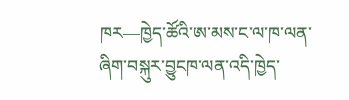ཁར—ཁྱེད་ཚོའི་ཨ་མས་ང་ལ་ཁ་ལན་ཞིག་བསྐུར་བྱུངཁ་ལན་འདི་ཁྱེད་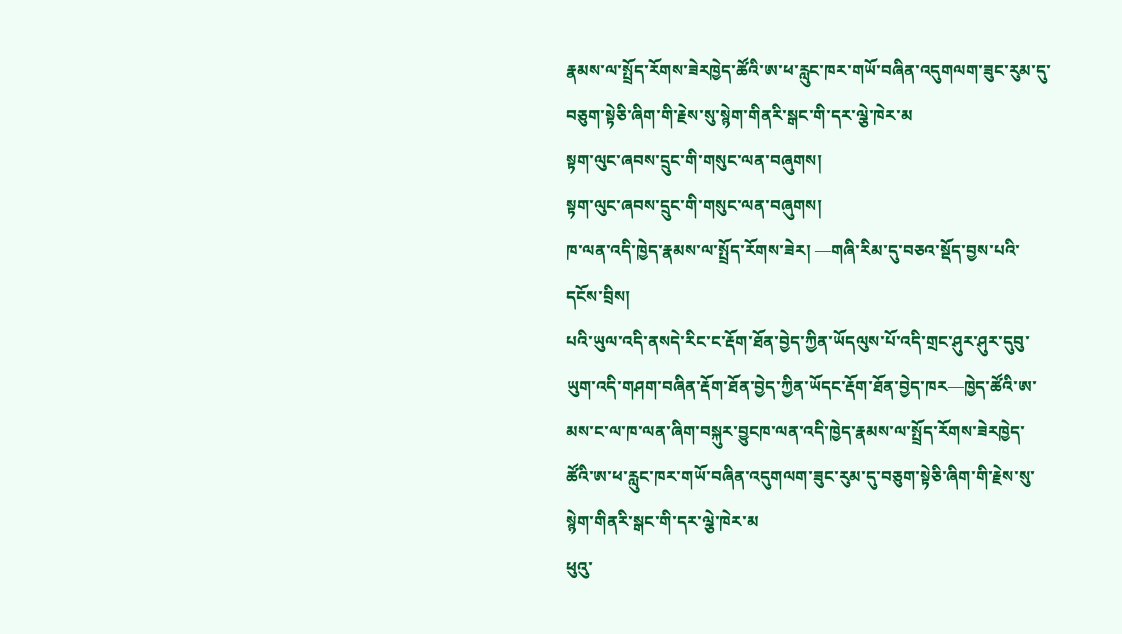རྣམས་ལ་སྤྲོད་རོགས་ཟེརཁྱེད་ཚོའི་ཨ་ཕ་རླུང་ཁར་གཡོ་བཞིན་འདུགལག་ཟུང་རུམ་དུ་བཅུག་སྟེཅི་ཞིག་གི་རྗེས་སུ་སྙེག་གིནརི་སྒང་གི་དར་ལྕེ་ཁེར་མ
སྟག་ལུང་ཞབས་དྲུང་གི་གསུང་ལན་བཞུགས།
སྟག་ལུང་ཞབས་དྲུང་གི་གསུང་ལན་བཞུགས།
ཁ་ལན་འདི་ཁྱེད་རྣམས་ལ་སྤྲོད་རོགས་ཟེར། —གཞི་རིམ་དུ་བཅའ་སྡོད་བྱས་པའི་དངོས་བྲིས།
པའི་ཡུལ་འདི་ནསདེ་རིང་ང་རྡོག་ཐོན་བྱེད་ཀྱིན་ཡོདལུས་པོ་འདི་གྲང་ཤུར་ཤུར་དུབུ་ཡུག་འདི་གཤག་བཞིན་རྡོག་ཐོན་བྱེད་ཀྱིན་ཡོདང་རྡོག་ཐོན་བྱེད་ཁར—ཁྱེད་ཚོའི་ཨ་མས་ང་ལ་ཁ་ལན་ཞིག་བསྐུར་བྱུངཁ་ལན་འདི་ཁྱེད་རྣམས་ལ་སྤྲོད་རོགས་ཟེརཁྱེད་ཚོའི་ཨ་ཕ་རླུང་ཁར་གཡོ་བཞིན་འདུགལག་ཟུང་རུམ་དུ་བཅུག་སྟེཅི་ཞིག་གི་རྗེས་སུ་སྙེག་གིནརི་སྒང་གི་དར་ལྕེ་ཁེར་མ
ཕུའུ་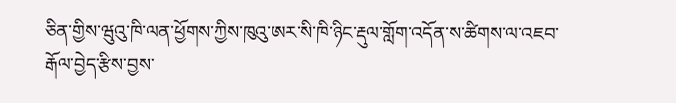ཅིན་གྱིས་ཝུའུ་ཁི་ལན་ཕྱོགས་ཀྱིས་ཁུའུ་ཨར་སི་ཁི་ཉིང་རྡུལ་གློག་འདོན་ས་ཚིགས་ལ་འཇབ་རྒོལ་བྱེད་རྩིས་བྱས་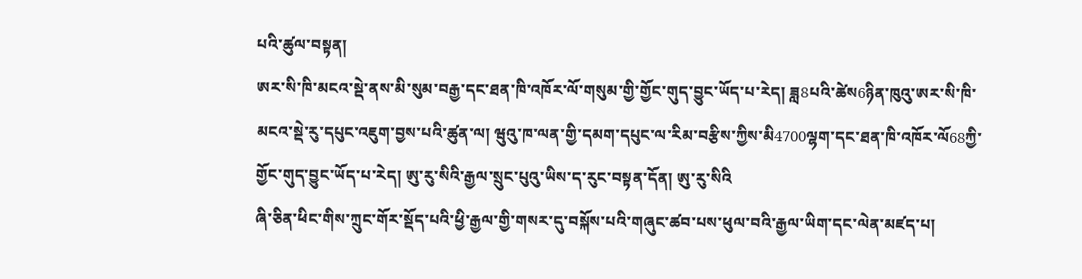པའི་ཚུལ་བསྟན།
ཨར་སི་ཁི་མངའ་སྡེ་ནས་མི་སུམ་བརྒྱ་དང་ཐན་ཁི་འཁོར་ལོ་གསུམ་གྱི་གྱོང་གུད་བྱུང་ཡོད་པ་རེད། ཟླ8པའི་ཚེས6ཉིན་ཁུའུ་ཨར་སི་ཁི་མངའ་སྡེ་རུ་དཔུང་འཇུག་བྱས་པའི་ཚུན་ལ། ཝུའུ་ཁ་ལན་གྱི་དམག་དཔུང་ལ་རིམ་བརྩིས་ཀྱིས་མི4700ལྷག་དང་ཐན་ཁི་འཁོར་ལོ68ཀྱི་གྱོང་གུད་བྱུང་ཡོད་པ་རེད། ཨུ་རུ་སིའི་རྒྱལ་སྲུང་པུའུ་ཡིས་ད་རུང་བསྟན་དོན། ཨུ་རུ་སིའི
ཞི་ཅིན་ཕིང་གིས་ཀྲུང་གོར་སྡོད་པའི་ཕྱི་རྒྱལ་གྱི་གསར་དུ་བསྐོས་པའི་གཞུང་ཚབ་པས་ཕུལ་བའི་རྒྱལ་ཡིག་དང་ལེན་མཛད་པ།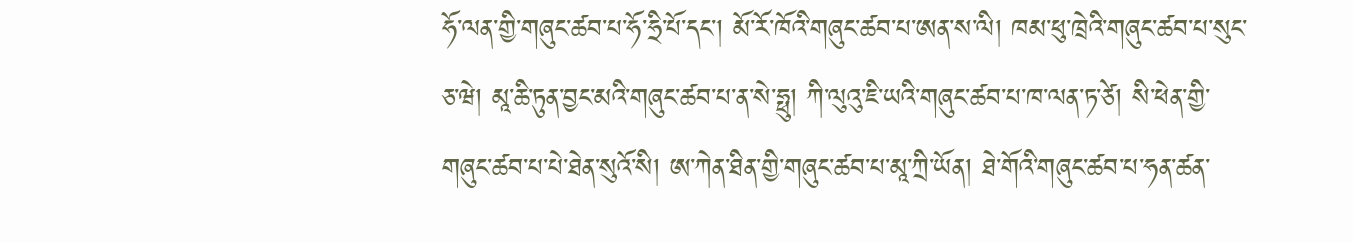ཧོ་ལན་གྱི་གཞུང་ཚབ་པ་ཧོ་ཧྲི་པོ་དང་། མོ་རོ་ཁོའི་གཞུང་ཚབ་པ་ཨན་ས་ལི། ཁམ་ཕུ་ཁྲེའི་གཞུང་ཚབ་པ་སུང་ཅ་ཝེ། མཱ་ཆི་ཏུན་བྱང་མའི་གཞུང་ཚབ་པ་ན་སེ་ཧྥུ། ཀི་ལུའུ་ཇི་ཡའི་གཞུང་ཚབ་པ་ཁ་ལན་ཏ་ཙེ། སི་ཕེན་གྱི་གཞུང་ཚབ་པ་པེ་ཐེན་སུའོ་སི། ཨ་ཀེན་ཐིན་གྱི་གཞུང་ཚབ་པ་མཱ་ཀྲི་ཡོན། ཐེ་གོའི་གཞུང་ཚབ་པ་ཧན་ཚན་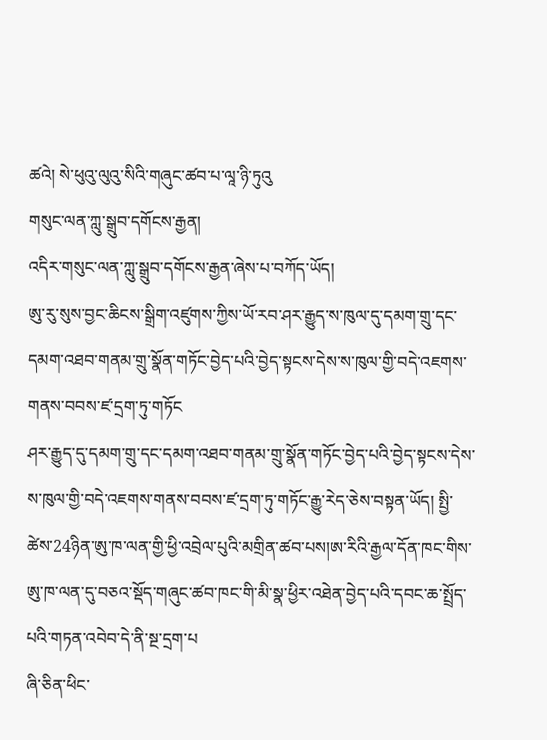ཚའེ། སེ་ཕུའུ་ལུའུ་སིའི་གཞུང་ཚབ་པ་ལཱ་ཉི་ཏུའུ
གསུང་ལན་ཀླུ་སྒྲུབ་དགོངས་རྒྱན།
འདིར་གསུང་ལན་ཀླུ་སྒྲུབ་དགོངས་རྒྱན་ཞེས་པ་བཀོད་ཡོད།
ཨུ་རུ་སུས་བྱང་ཆིངས་སྒྲིག་འཛུགས་ཀྱིས་ཡོ་རབ་ཤར་རྒྱུད་ས་ཁུལ་དུ་དམག་གྲུ་དང་དམག་འཐབ་གནམ་གྲུ་སྣོན་གཏོང་བྱེད་པའི་བྱེད་སྟངས་དེས་ས་ཁུལ་གྱི་བདེ་འཇགས་གནས་བབས་ཛ་དྲག་ཏུ་གཏོང
ཤར་རྒྱུད་དུ་དམག་གྲུ་དང་དམག་འཐབ་གནམ་གྲུ་སྣོན་གཏོང་བྱེད་པའི་བྱེད་སྟངས་དེས་ས་ཁུལ་གྱི་བདེ་འཇགས་གནས་བབས་ཛ་དྲག་ཏུ་གཏོང་རྒྱུ་རེད་ཅེས་བསྟན་ཡོད། སྤྱི་ཚེས་24ཉིན་ཨུ་ཁ་ལན་གྱི་ཕྱི་འབྲེལ་པུའི་མགྲིན་ཚབ་པས།ཨ་རིའི་རྒྱལ་དོན་ཁང་གིས་ཨུ་ཁ་ལན་དུ་བཅའ་སྡོད་གཞུང་ཚབ་ཁང་གི་མི་སྣ་ཕྱིར་འཐེན་བྱེད་པའི་དབང་ཆ་སྤྲོད་པའི་གཏན་འབེབ་དེ་ནི་སྔ་དྲག་པ
ཞི་ཅིན་ཕིང་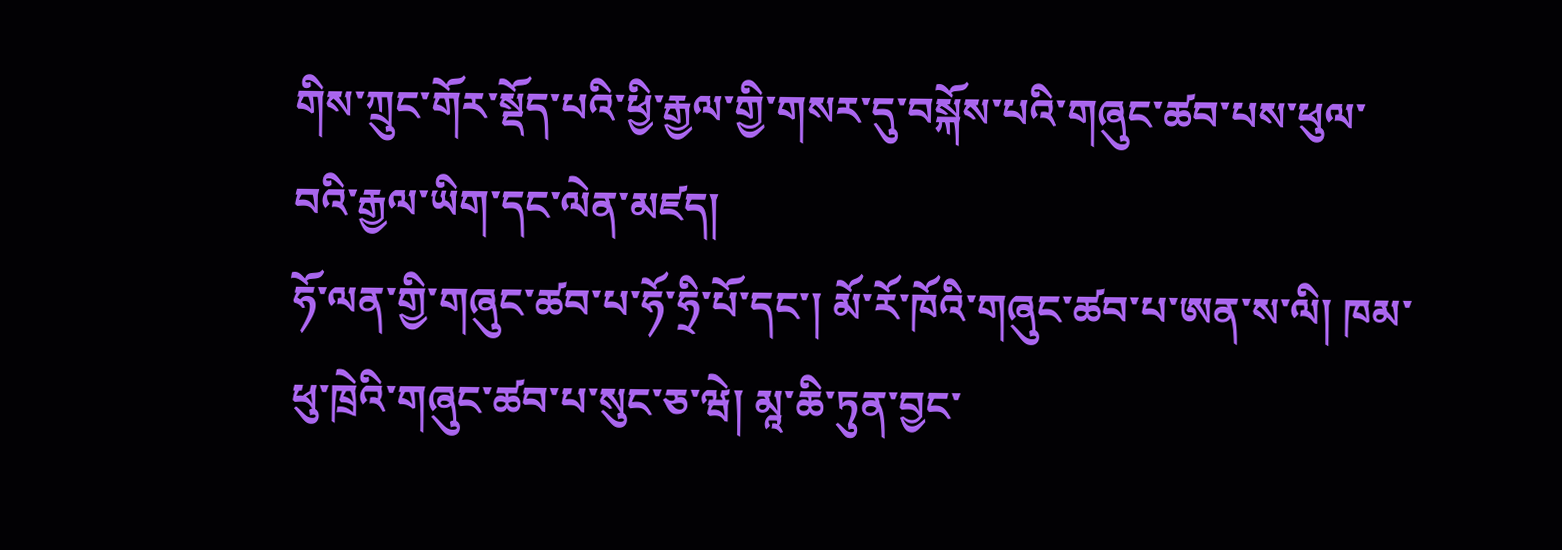གིས་ཀྲུང་གོར་སྡོད་པའི་ཕྱི་རྒྱལ་གྱི་གསར་དུ་བསྐོས་པའི་གཞུང་ཚབ་པས་ཕུལ་བའི་རྒྱལ་ཡིག་དང་ལེན་མཛད།
ཧོ་ལན་གྱི་གཞུང་ཚབ་པ་ཧོ་ཧྲི་པོ་དང་། མོ་རོ་ཁོའི་གཞུང་ཚབ་པ་ཨན་ས་ལི། ཁམ་ཕུ་ཁྲེའི་གཞུང་ཚབ་པ་སུང་ཅ་ཝེ། མཱ་ཆི་ཏུན་བྱང་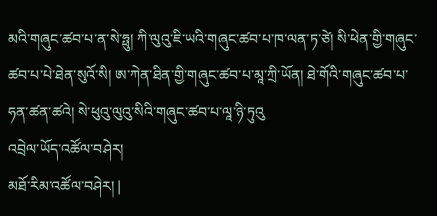མའི་གཞུང་ཚབ་པ་ན་སེ་ཧྥུ། ཀི་ལུའུ་ཇི་ཡའི་གཞུང་ཚབ་པ་ཁ་ལན་ཏ་ཙེ། སི་ཕེན་གྱི་གཞུང་ཚབ་པ་པེ་ཐེན་སུའོ་སི། ཨ་ཀེན་ཐིན་གྱི་གཞུང་ཚབ་པ་མཱ་ཀྲི་ཡོན། ཐེ་གོའི་གཞུང་ཚབ་པ་ཧན་ཚན་ཚའེ། སེ་ཕུའུ་ལུའུ་སིའི་གཞུང་ཚབ་པ་ལཱ་ཉི་ཏུའུ
འབྲེལ་ཡོད་འཚོལ་བཤེར།
མཐོ་རིམ་འཚོལ་བཤེར། |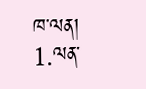ཁ་ལན།
1.ལན་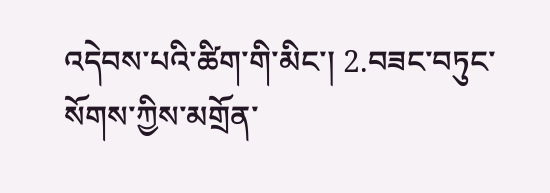འདེབས་པའི་ཚིག་གི་མིང་། 2.བཟང་བཏུང་སོགས་ཀྱིས་མགྲོན་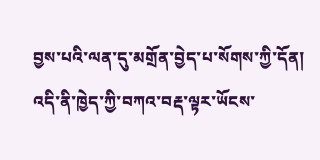བྱས་པའི་ལན་དུ་མགྲོན་བྱེད་པ་སོགས་ཀྱི་དོན།
འདི་ནི་ཁྱེད་ཀྱི་བཀའ་བརྡ་ལྟར་ཡོངས་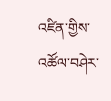འཛིན་གྱིས་འཚོལ་བཤེར་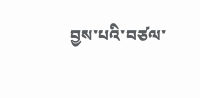བྱས་པའི་བཙལ་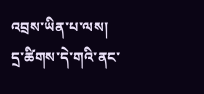འབྲས་ཡིན་པ་ལས། དྲ་ཚིགས་དེ་གའི་ནང་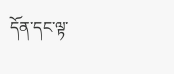དོན་དང་ལྟ་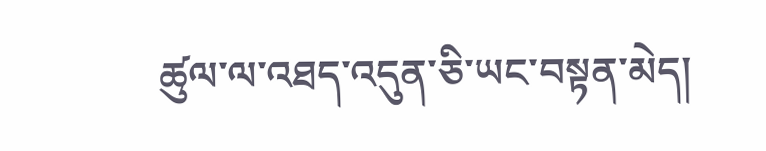ཚུལ་ལ་འཐད་འདུན་ཅི་ཡང་བསྟན་མེད།